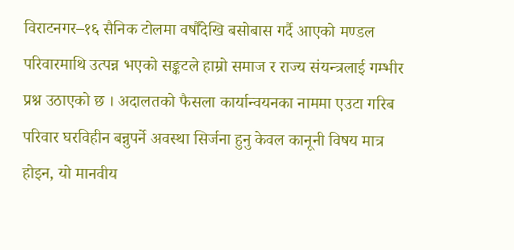विराटनगर–१६ सैनिक टोलमा वर्षौंदेखि बसोबास गर्दै आएको मण्डल परिवारमाथि उत्पन्न भएको सङ्कटले हाम्रो समाज र राज्य संयन्त्रलाई गम्भीर प्रश्न उठाएको छ । अदालतको फैसला कार्यान्वयनका नाममा एउटा गरिब परिवार घरविहीन बन्नुपर्ने अवस्था सिर्जना हुनु केवल कानूनी विषय मात्र होइन, यो मानवीय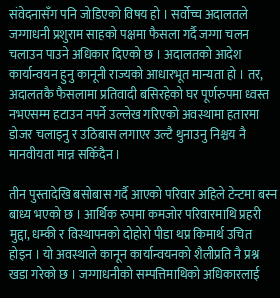संवेदनासँग पनि जोडिएको विषय हो । सर्वोच्च अदालतले जग्गाधनी प्रशुराम साहको पक्षमा फैसला गर्दै जग्गा चलन चलाउन पाउने अधिकार दिएको छ । अदालतको आदेश कार्यान्वयन हुनु कानूनी राज्यको आधारभूत मान्यता हो । तर, अदालतकै फैसलामा प्रतिवादी बसिरहेको घर पूर्णरुपमा ध्वस्त नभएसम्म हटाउन नपर्ने उल्लेख गरिएको अवस्थामा हतारमा डोजर चलाइनु र उठिबास लगाएर उल्टै थुनाउनु निश्चय नै मानवीयता मान्न सकिँदैन ।

तीन पुस्तादेखि बसोबास गर्दै आएको परिवार अहिले टेन्टमा बस्न बाध्य भएको छ । आर्थिक रुपमा कमजोर परिवारमाथि प्रहरी मुद्दा, धम्की र विस्थापनको दोहोरो पीडा थप्न किमार्थ उचित होइन । यो अवस्थाले कानून कार्यान्वयनको शैलीप्रति नै प्रश्न खडा गरेको छ । जग्गाधनीको सम्पत्तिमाथिको अधिकारलाई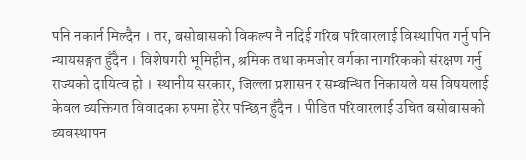पनि नकार्न मिल्दैन । तर, बसोबासको विकल्प नै नदिई गरिब परिवारलाई विस्थापित गर्नु पनि न्यायसङ्गत हुँदैन । विशेषगरी भूमिहीन, श्रमिक तथा कमजोर वर्गका नागरिकको संरक्षण गर्नु राज्यको दायित्व हो । स्थानीय सरकार, जिल्ला प्रशासन र सम्बन्धित निकायले यस विषयलाई केवल व्यक्तिगत विवादका रुपमा हेरेर पन्छिन हुँदैन । पीडित परिवारलाई उचित बसोबासको व्यवस्थापन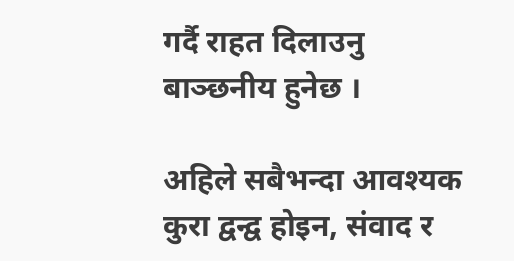गर्दै राहत दिलाउनु बाञ्छनीय हुनेछ ।

अहिले सबैभन्दा आवश्यक कुरा द्वन्द्व होइन, संवाद र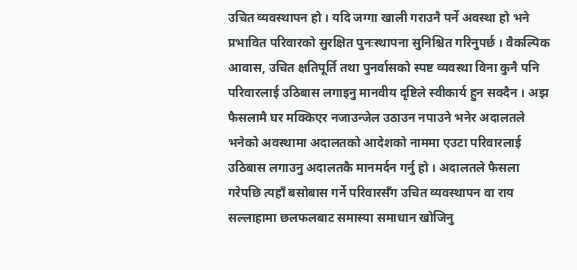उचित व्यवस्थापन हो । यदि जग्गा खाली गराउनै पर्ने अवस्था हो भने प्रभावित परिवारको सुरक्षित पुनःस्थापना सुनिश्चित गरिनुपर्छ । वैकल्पिक आवास, उचित क्षतिपूर्ति तथा पुनर्वासको स्पष्ट व्यवस्था विना कुनै पनि परिवारलाई उठिबास लगाइनु मानवीय दृष्टिले स्वीकार्य हुन सक्दैन । अझ फैसलामै घर मक्किएर नजाउन्जेल उठाउन नपाउने भनेर अदालतले भनेको अवस्थामा अदालतको आदेशको नाममा एउटा परिवारलाई उठिबास लगाउनु अदालतकै मानमर्दन गर्नु हो । अदालतले फैसला गरेपछि त्यहाँ बसोबास गर्ने परिवारसँग उचित व्यवस्थापन वा राय सल्लाहामा छलफलबाट समास्या समाधान खोजिनु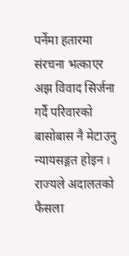पर्नेमा हतारमा संरचना भत्काएर अझ विवाद सिर्जना गर्दै परिवारको बासोबास नै मेटाउनु न्यायसङ्गत होइन । राज्यले अदालतको फैसला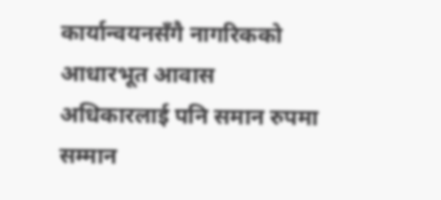कार्यान्वयनसँगै नागरिकको आधारभूत आवास अधिकारलाई पनि समान रुपमा सम्मान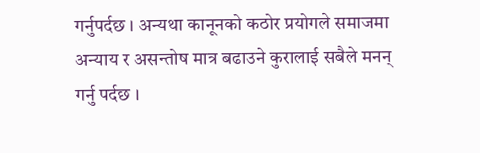गर्नुपर्दछ । अन्यथा कानूनको कठोर प्रयोगले समाजमा अन्याय र असन्तोष मात्र बढाउने कुरालाई सबैले मनन् गर्नु पर्दछ ।